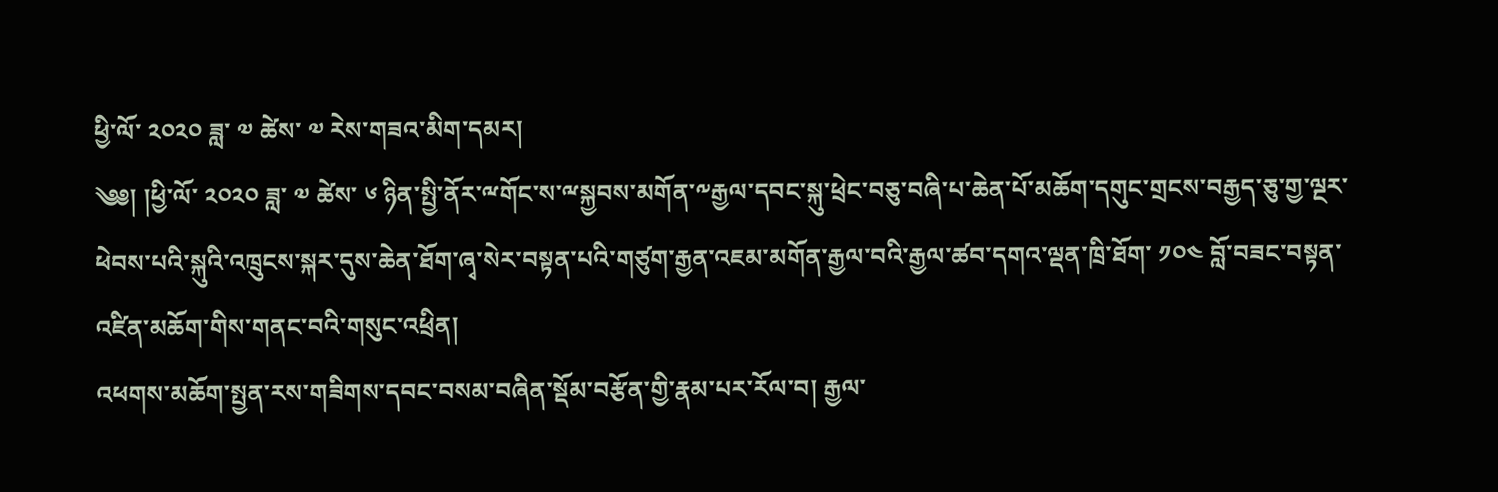ཕྱི་ལོ་ ༢༠༢༠ ཟླ་ ༧ ཚེས་ ༧ རེས་གཟའ་མིག་དམར།
༄༅། །ཕྱི་ལོ་ ༢༠༢༠ ཟླ་ ༧ ཚེས་ ༦ ཉིན་སྤྱི་ནོར་ྋགོང་ས་ྋསྐྱབས་མགོན་༸རྒྱལ་དབང་སྐུ་ཕྲེང་བཅུ་བཞི་པ་ཆེན་པོ་མཆོག་དགུང་གྲངས་བརྒྱད་ཅུ་གྱ་ལྔར་ཕེབས་པའི་སྐུའི་འཁྲུངས་སྐར་དུས་ཆེན་ཐོག་ཞྭ་སེར་བསྟན་པའི་གཙུག་རྒྱན་འཇམ་མགོན་རྒྱལ་བའི་རྒྱལ་ཚབ་དགའ་ལྡན་ཁྲི་ཐོག་ ༡༠༤ བློ་བཟང་བསྟན་འཛིན་མཆོག་གིས་གནང་བའི་གསུང་འཕྲིན།
འཕགས་མཆོག་སྤྱན་རས་གཟིགས་དབང་བསམ་བཞིན་སྡོམ་བརྩོན་གྱི་རྣམ་པར་རོལ་བ། རྒྱལ་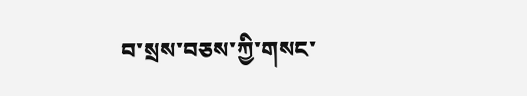བ་སྲས་བཅས་ཀྱི་གསང་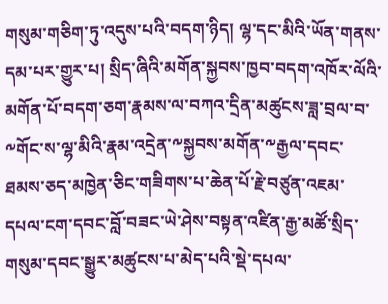གསུམ་གཅིག་ཏུ་འདུས་པའི་བདག་ཉིད། ལྷ་དང་མིའི་ཡོན་གནས་དམ་པར་གྱུར་པ། སྲིད་ཞིའི་མགོན་སྐྱབས་ཁྱབ་བདག་འཁོར་ལོའི་མགོན་པོ་བདག་ཅག་རྣམས་ལ་བཀའ་དྲིན་མཚུངས་ཟླ་བྲལ་བ་༸གོང་ས་ལྷ་མིའི་རྣམ་འདྲེན་༸སྐྱབས་མགོན་༸རྒྱལ་དབང་ཐམས་ཅད་མཁྱེན་ཅིང་གཟིགས་པ་ཆེན་པོ་རྗེ་བཙུན་འཇམ་དཔལ་ངག་དབང་བློ་བཟང་ཡེ་ཤེས་བསྟན་འཛིན་རྒྱ་མཚོ་སྲིད་གསུམ་དབང་སྒྱུར་མཚུངས་པ་མེད་པའི་སྡེ་དཔལ་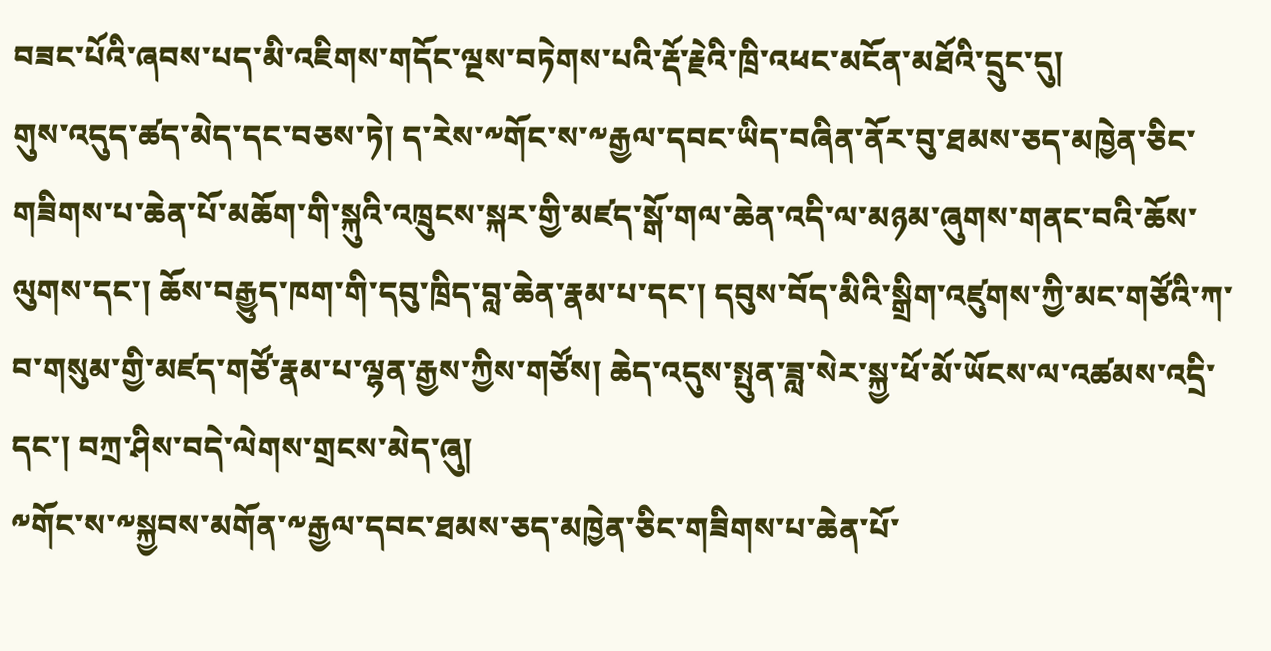བཟང་པོའི་ཞབས་པད་མི་འཇིགས་གདོང་ལྔས་བཏེགས་པའི་རྡོ་རྗེའི་ཁྲི་འཕང་མངོན་མཐོའི་དྲུང་དུ།
གུས་འདུད་ཚད་མེད་དང་བཅས་ཏེ། ད་རེས་༸གོང་ས་༸རྒྱལ་དབང་ཡིད་བཞིན་ནོར་བུ་ཐམས་ཅད་མཁྱེན་ཅིང་གཟིགས་པ་ཆེན་པོ་མཆོག་གི་སྐུའི་འཁྲུངས་སྐར་གྱི་མཛད་སྒོ་གལ་ཆེན་འདི་ལ་མཉམ་ཞུགས་གནང་བའི་ཆོས་ལུགས་དང་། ཆོས་བརྒྱུད་ཁག་གི་དབུ་ཁྲིད་བླ་ཆེན་རྣམ་པ་དང་། དབུས་བོད་མིའི་སྒྲིག་འཛུགས་ཀྱི་མང་གཙོའི་ཀ་བ་གསུམ་གྱི་མཛད་གཙོ་རྣམ་པ་ལྷན་རྒྱས་ཀྱིས་གཙོས། ཆེད་འདུས་སྤུན་ཟླ་སེར་སྐྱ་ཕོ་མོ་ཡོངས་ལ་འཚམས་འདྲི་དང་། བཀྲ་ཤིས་བདེ་ལེགས་གྲངས་མེད་ཞུ།
༸གོང་ས་༸སྐྱབས་མགོན་༸རྒྱལ་དབང་ཐམས་ཅད་མཁྱེན་ཅིང་གཟིགས་པ་ཆེན་པོ་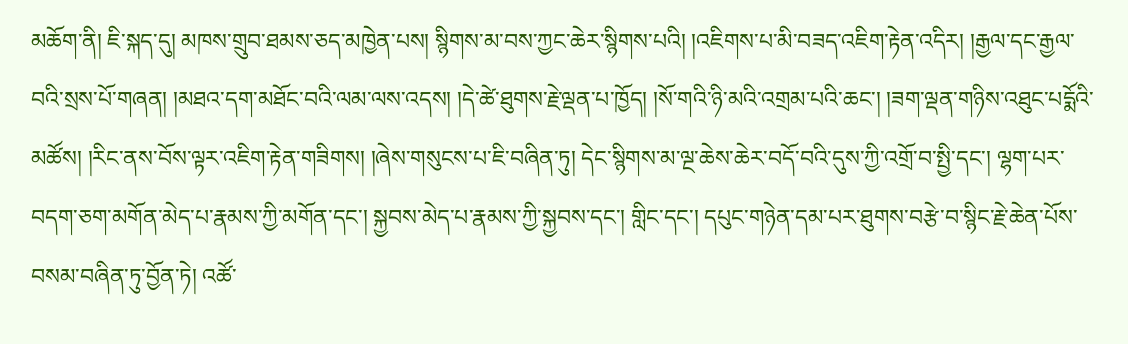མཆོག་ནི། ཇི་སྐད་དུ། མཁས་གྲུབ་ཐམས་ཅད་མཁྱེན་པས། སྙིགས་མ་བས་ཀྱང་ཆེར་སྙིགས་པའི། །འཇིགས་པ་མི་བཟད་འཇིག་རྟེན་འདིར། །རྒྱལ་དང་རྒྱལ་བའི་སྲས་པོ་གཞན། །མཐའ་དག་མཐོང་བའི་ལམ་ལས་འདས། །དེ་ཚེ་ཐུགས་རྗེ་ལྡན་པ་ཁྱོད། །སོ་གའི་ཉི་མའི་འགྲམ་པའི་ཆང་། །ཟག་ལྡན་གཉིས་འཐུང་པདྨོའི་མཚོས། །རིང་ནས་བོས་ལྟར་འཇིག་རྟེན་གཟིགས། །ཞེས་གསུངས་པ་ཇི་བཞིན་ཏུ། དེང་སྙིགས་མ་ལྔ་ཆེས་ཆེར་བདོ་བའི་དུས་ཀྱི་འགྲོ་བ་སྤྱི་དང་། ལྷག་པར་བདག་ཅག་མགོན་མེད་པ་རྣམས་ཀྱི་མགོན་དང་། སྐྱབས་མེད་པ་རྣམས་ཀྱི་སྐྱབས་དང་། གླིང་དང་། དཔུང་གཉེན་དམ་པར་ཐུགས་བརྩེ་བ་སྙིང་རྗེ་ཆེན་པོས་བསམ་བཞིན་ཏུ་བྱོན་ཏེ། འཚོ་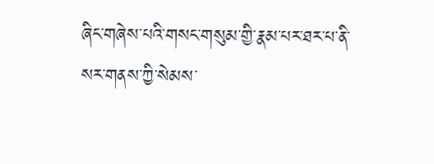ཞིང་གཞེས་པའི་གསང་གསུམ་གྱི་རྣམ་པར་ཐར་པ་ནི་སར་གནས་ཀྱི་སེམས་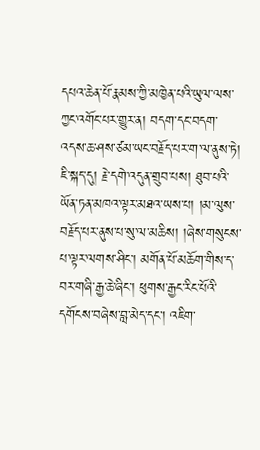དཔའ་ཆེན་པོ་རྣམས་ཀྱི་མཁྱེན་པའི་ཡུལ་ལས་ཀྱང་འགོང་པར་གྱུར་ན། བདག་དང་བདག་འདས་ཆ་ཤས་ཙམ་ཡང་བརྗོད་པར་ག་ལ་ནུས་ཏེ། ཇི་སྐད་དུ། རྗེ་དགེ་འདུན་གྲུབ་པས། ཐུབ་པའི་ཡོན་ཏན་མཁའ་ལྟར་མཐའ་ཡས་པ། །མ་ལུས་བརྗོད་པར་ནུས་པ་སུ་ལ་མཆིས། །ཞེས་གསུངས་པ་ལྟར་ལགས་ཤིང་། མགོན་པོ་མཆོག་གིས་ད་བར་གཞི་རྒྱ་ཆེ་ཞིང་། ཕུགས་རྒྱང་རིང་པོའི་དགོངས་བཞེས་བླ་མེད་དང་། འཇིག་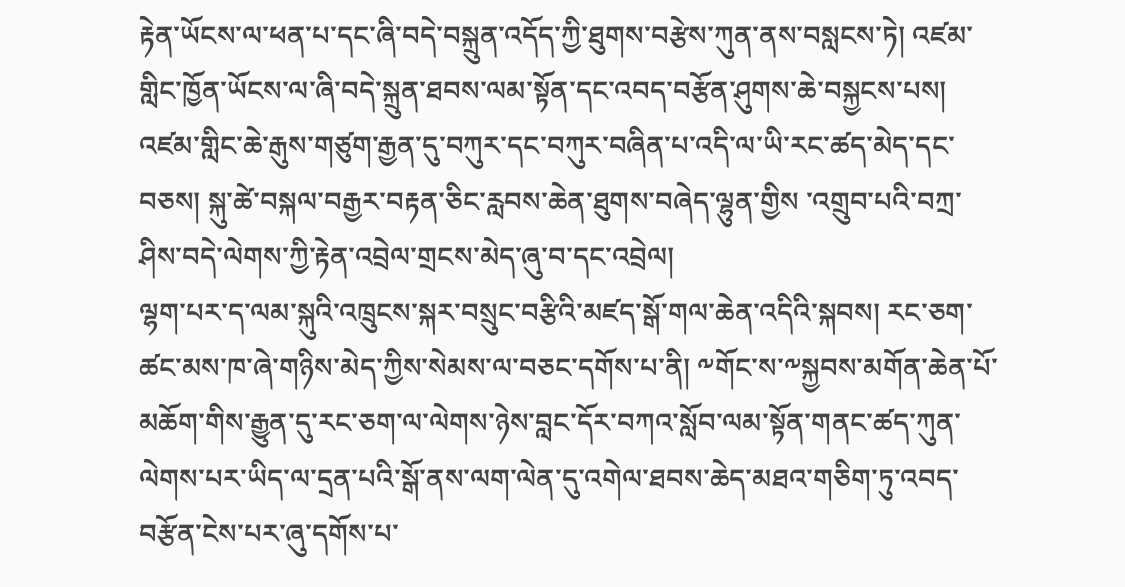རྟེན་ཡོངས་ལ་ཕན་པ་དང་ཞི་བདེ་བསྐྲུན་འདོད་ཀྱི་ཐུགས་བརྩེས་ཀུན་ནས་བསླངས་ཏེ། འཛམ་གླིང་ཁྱོན་ཡོངས་ལ་ཞི་བདེ་སྐྲུན་ཐབས་ལམ་སྟོན་དང་འབད་བརྩོན་ཤུགས་ཆེ་བསྐྱངས་པས། འཛམ་གླིང་ཆེ་རྒུས་གཙུག་རྒྱན་དུ་བཀུར་དང་བཀུར་བཞིན་པ་འདི་ལ་ཡི་རང་ཚད་མེད་དང་བཅས། སྐུ་ཚེ་བསྐལ་བརྒྱར་བརྟན་ཅིང་རླབས་ཆེན་ཐུགས་བཞེད་ལྷུན་གྱིས ་འགྲུབ་པའི་བཀྲ་ཤིས་བདེ་ལེགས་ཀྱི་རྟེན་འབྲེལ་གྲངས་མེད་ཞུ་བ་དང་འབྲེལ།
ལྷག་པར་ད་ལམ་སྐུའི་འཁྲུངས་སྐར་བསྲུང་བརྩིའི་མཛད་སྒོ་གལ་ཆེན་འདིའི་སྐབས། རང་ཅག་ཚང་མས་ཁ་ཞེ་གཉིས་མེད་ཀྱིས་སེམས་ལ་བཅང་དགོས་པ་ནི། ༸གོང་ས་༸སྐྱབས་མགོན་ཆེན་པོ་མཆོག་གིས་རྒྱུན་དུ་རང་ཅག་ལ་ལེགས་ཉེས་བླང་དོར་བཀའ་སློབ་ལམ་སྟོན་གནང་ཚད་ཀུན་ལེགས་པར་ཡིད་ལ་དྲན་པའི་སྒོ་ནས་ལག་ལེན་དུ་འགེལ་ཐབས་ཆེད་མཐའ་གཅིག་ཏུ་འབད་བརྩོན་ངེས་པར་ཞུ་དགོས་པ་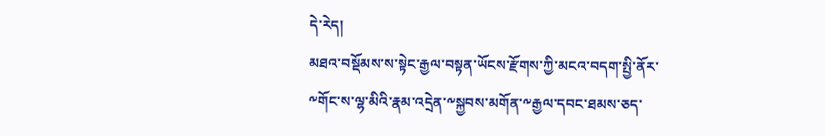དེ་རེད།
མཐའ་བསྡོམས་ས་སྟེང་རྒྱལ་བསྟན་ཡོངས་རྫོགས་ཀྱི་མངའ་བདག་སྤྱི་ནོར་༸གོང་ས་ལྷ་མིའི་རྣམ་འདྲེན་༸སྐྱབས་མགོན་༸རྒྱལ་དབང་ཐམས་ཅད་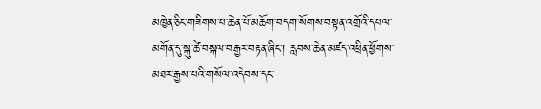མཁྱེན་ཅིང་གཟིགས་པ་ཆེན་པོ་མཆོག་བདག་སོགས་བསྟན་འགྲོའི་དཔལ་མགོན་དུ་སྐུ་ཚེ་བསྐལ་བརྒྱར་བརྟན་ཞིང་། རླབས་ཆེན་མཛད་འཕྲིན་ཕྱོགས་མཐར་རྒྱས་པའི་གསོལ་འདེབས་དང་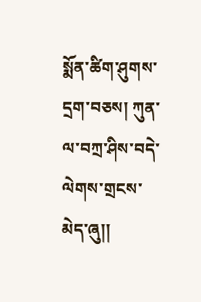སྨོན་ཚིག་ཤུགས་དྲག་བཅས། ཀུན་ལ་བཀྲ་ཤིས་བདེ་ལེགས་གྲངས་མེད་ཞུ།།